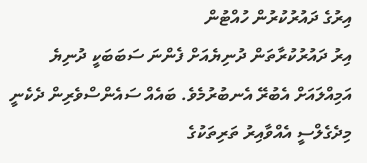އިރުގެ ދައުރުކުރުން ހުއްޓުން
އިރު ދައުރުކުރާތަން ދުނިޔެއަށް ފެންނަ ސަބަބަކީ ދުނިޔެ އަމިއްލައަށް އެބުރޭ އެނބުރުމެވެ. ބައެއް ސައެންސްވެރިން ދެކެނީ މިދެގެލްސީ އެއްވާއިރު ތަރިތަކުގެ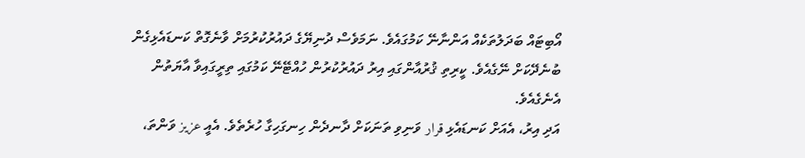އޯބިޓައް ބަދަލުތަކެއް އަންނާނޭ ކަމުގައެވެ. ނަމަވެސް ދުނިޔޭގެ ދައުރުކުރުމަށް ވާނެގޮތް ކަނޑައެޅިގެން ބުނެދޭކަށް ނޭގެއެވެ. ކީރިތި ޤުރުއާންގައި އިރު ދައުރުކުރުން ހުއްޓޭނޭ ކަމުގައި ތިރީގައިވާ އާޔަތުން އެނެގެއެވެ.
އަދި އިރު، އެއަށް ކަނޑައެޅި قرار ވަނިވި ތަނަކަށް ދާނދެން ހިނގަހިގާ ހުރެތެވެ. އެއީ عزيز ވަންތަ،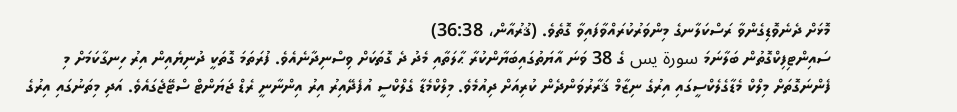މޮޅަށް ދެނެވޮޑިގެންވާ ރަސްކަލާނގެ މިންވަރުކުރައްވާފައިވާ ގޮތެވެ. (ޤުރުއާން، 36:38)
ސައިންޓިފިކްގޮތުން ބަލާނަމަ سورة يس ގެ 38 ވަނަ އާޔަތުގައިބަޔާންކުރާ ޙާލަތާއި މެދު ދެ ގޮތަކަށް ވިސްނިދާނެއެވެ. ފުރަތަމަ ގޮތަކީ ދުނިޔެއިން އިރު ހިނގާކަމަށް މި ފެންނަގޮތަށް މިލްކް މެޑާގެލެކްސީގައި އިރުގެ ނިޒާމް ޤަރާރުވަންދެން ކުރިއަށް ދިއުމެވެ. މިލްކްމެޑާ ގެލްކްސީ އުފެދޭއިރު އިރު އިންނާނީ ރެޑް ޖަޔަންޓް ސްޓޭޖެގައެވެ. އަދި މިތަނުގައި އިރުގެ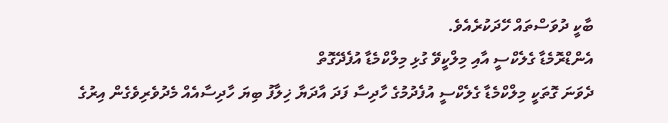ބާކީ ދުވަސްތައް ހޭދަކުރެއެވެ.
އެންޑްރޮމެޑާ ގެލެކްސީ އާއި މިލްކީވޭ ގުޅި މިލްކްމެޑާ އުފެދޭގޮތް
ދެވަނަ ގޮތަކީ މިލްކްމެޑާ ގެލެކްސީ އުފެދުމުގެ ހާދިސާ ފަދަ އާދަޔާ ޚިލާފު ބިޔަ ހާދިސާއެއް މެދުވެރިވެގެން އިރުގެ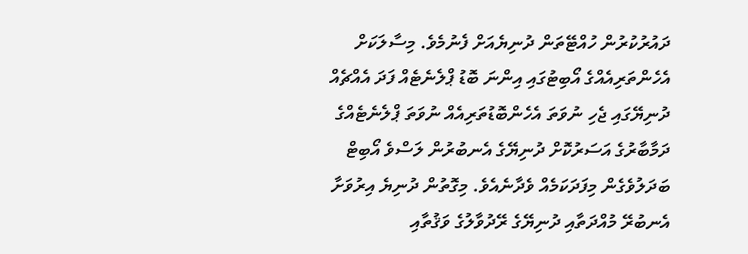ދައުރުކުރުން ހުއްޓޭތަން ދުނިޔެއަށް ފެނުމެވެ. މިސާލަކަށް އެހެންތަރިއެއްގެ އޯބިޓުގައި އިންނަ ބޮޑު ޕްލެނެޓެއް ފަދަ އެއްޗެއް ދުނިޔޭގައި ޖެހި ނުވަތަ އެހެންބޮޑުތަރިއެއް ނުވަތަ ޕްލެނެޓެއްގެ ދަމާބާރުގެ އަސަރުކޮށް ދުނިޔޭގެ އެނބުރުން ލަސްވެ އޯބިޓް ބަދަލުވެގެން މިފަދަކަމެއް ވެދާނެއެވެ. މިގޮތުން ދުނިޔެ އިރުވަށާ އެނބުރޭ މުއްދަތާއި ދުނިޔޭގެ ރޭދުވާލުގެ ވަޤުތާއި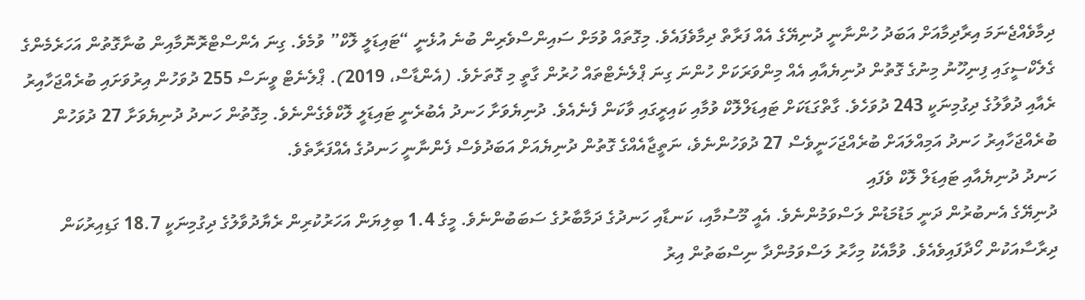ދިމާވެއްޖެނަމަ އިރާދިމާއަށް އަބަދު ހުންނާނީ ދުނިޔޭގެ އެއް ފަރާތް ދިމާވެފައެވެ. މިގޮތައް ވުމަށް ސައިންސްވެރިން ބުނެ އުޅެނީ “ޓައިޑަލީ ލޮކް” ވުމެވެ. ގިނަ އެންސްޓްރޮނޮމާއިން ބުނާގޮތުން އަހަރެމެންގެ ގެލެކްސީގައި ފިނިހޫނު މިނުގެ ގޮތުން ދުނިޔެއާއި އެއް މިންވަރަކަށް ހުންނަ ގިނަ ޕްލެނެޓްތައް ހުރުން ގާތީ މި ގޮތަށެވެ. (އެންޑާސް، 2019). ޕްލެނެޓް ވީނަސް 255 ދުވަހުން އިރުވަށައި ބުރެއްޖަހާއިރު ރެއާއި ދުވާލުގެ ދިގުމިނަކީ 243 ދުވަހެވެ. ގާތްގަޑަކަށް ޓައިޑަލްލޮކް ވުމާއި ކައިރީގައި ވާކަން ފެނެއެވެ. ދުނިޔެވަށާ ހަނދު އެބުރެނީ ޓައިޑަލީ ލޮކްވެގެންނެވެ. މިގޮތުން ހަނދު ދުނިޔެވަށާ 27 ދުވަހުން ބުރެއްޖަހާއިރު ހަނދު އަމިއްލައަށް ބުރެއްޖަހަނީވެސް 27 ދުވަހުންނެވެ، ނަތީޖާއެއްގެ ގޮތުން ދުނިޔެއަށް އަބަދުވެސް ފެންނާނީ ހަނދުގެ އެއްފަރާތެވެ.
ހަނދު ދުނިޔެއާއި ޓައިޑަލް ލޮކް ވެފައި
ދުނިޔޭގެ އެނބުރުން ދަނީ މަޑުމަޑުން ލަސްވަމުންނެވެ. އެއީ މޫސުމާއި، ކަނޑާއި ހަނދުގެ ދަމާބާރުގެ ސަބަބުންނެވެ. މީގެ 1.4 ބިލިޔަން އަހަރުކުރިން ރެޔާދުވާލުގެ ދިގުމިނަކީ 18.7 ގަޑިއިރުކަން ދިރާސާއަކުން ހޯދާފައިވެއެވެ. ވުމާއެކު މިހާރު ލަސްވަމުންދާ ނިސްބަތުން އިރު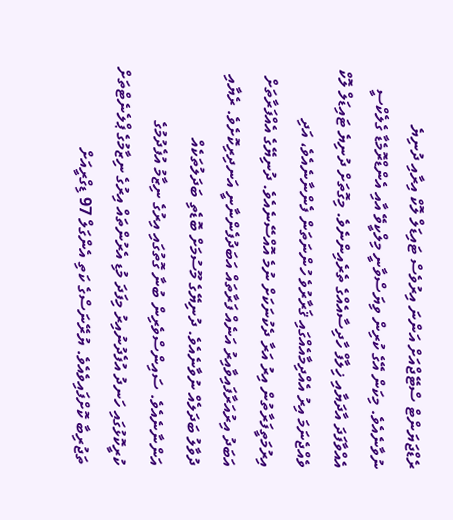ރެޑްޖަޔަންޓް ސްޓޭޖްއަށް އަންނަ އިރުވެސް ޓައިޑަލް ލޮކް އިރާއި ދުނިޔެ ނުވާނެއެވެ. މިކަން އޭގެ ކުރިން ވިޔަސްވާނީ މިލްކީވޭ އާއި އެންޑްރޮމެޑާ ގެލެކްސީ އެއްވާފަދަ އާދަޔާއި ޚިލާފް ހާދިސާއެއްގެ ތެރެއިންނެވެ. މިގޮތަށް ދުނިޔެ ޓައިޑަލް ލޮކް ވެއްޖެނަމަ އިރު އެއްދިމާއެއްގައި ޤަރާރުވެ ހުންނަތަން ފެންނާނެއެވެ، އަދި އިރުމަތީފަރާތުން އިރު އަރާ ދެކުނަކަށް ނުމެ އޮއްސޭނެއެވެ. ދުނިޔޭގެ އެއްފަރާތަށް އަބަދު އިރުއަރާފައިވާއިރު އަނެއް ފަރާތައް އަބަދުފެންނާނީ އަނދިރިކޮށެވެ. ރެޔާއި ދުވާލު ބަދަލެއް ނުވާނެއެވެ. ދުނިޔޭގެ މޫސުމަށް ބޮޑެތި ބަދަލުތަކެއް އަންނާނެއެވެ. ސައިންސްވެރިން ބުނާ ގޮތުގައި އިރުގެ ނިޒާމު އުފެދުމުގެ ކުރީކޮޅުގައި ހަނދު އުފެދުނުއިރު މިފަދަ މުޑި އެރުންތައް އިރުގެ ނިޒާމުގެ ޕްލެނެޓްތަށް ތަޖުރިބާ ކޮށްފައިވެއެވެ. ޔުރޭނަސްގެ ކަތި އެންގަލް 97 ޑިގްރީއަށް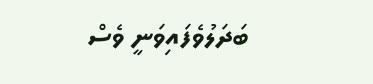ބަދަލުވެފައިވަނީ ވެސް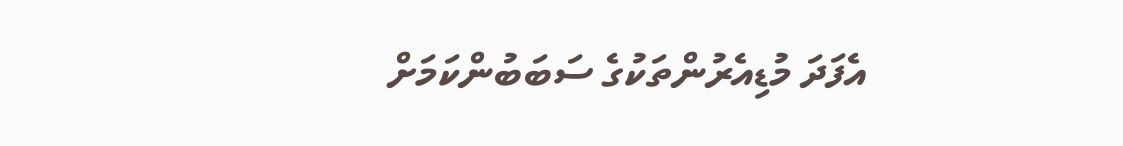އެފަދަ މުޑިއެރުންތަކުގެ ސަބަބުންކަމަށް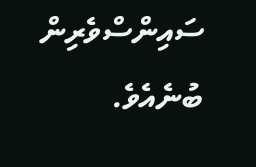ސައިންސްވެރިން ބުނެއެވެ.